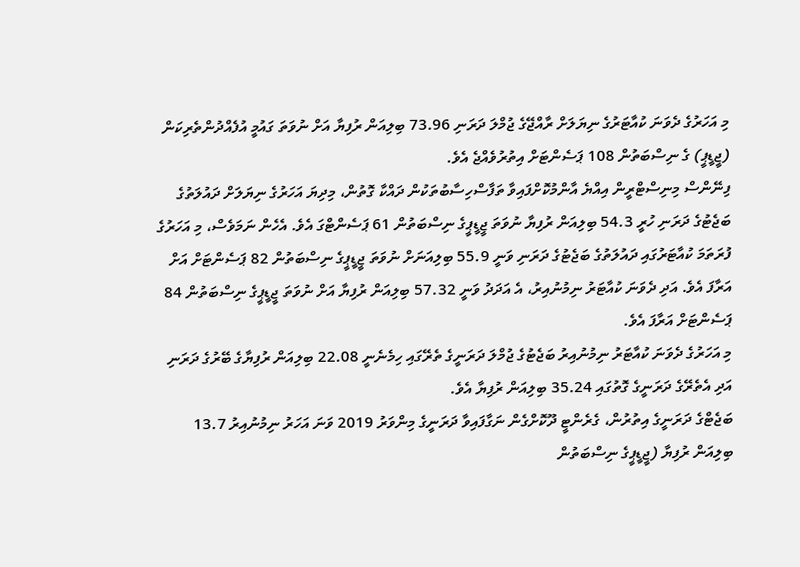މި އަހަރުގެ ދެވަނަ ކުއާޓަރުގެ ނިޔަލަށް ރާއްޖޭގެ ޖުމްލަ ދަރަނި 73.96 ބިލިއަން ރުފިޔާ އަށް ނުވަތަ ގައުމީ އުފެއްދުންތެރިކަން (ޖީޑީޕީ) ގެ ނިސްބަތުން 108 ޕަސެންޓަށް އިތުރުވެއްޖެ އެވެ.
ފިނޭންސް މިނިސްޓްރީން އިއްޔެ އާންމުކޮށްފައިވާ ތަފާސްހިސާބުތަކުން ދައްކާ ގޮތުން، މިދިޔަ އަހަރުގެ ނިޔަލަށް ދައުލަތުގެ ބަޖެޓުގެ ދަރަނި ހުރީ 54.3 ބިލިއަން ރުފިޔާ ނުވަތަ ޖީޑީޕީގެ ނިސްބަތުން 61 ޕަސެންޓްގަ އެވެ. އެހެން ނަމަވެސް، މި އަހަރުގެ ފުރަތަމަ ކުއާޓަރުގައި ދައުލަތުގެ ބަޖެޓުގެ ދަރަނި ވަނީ 55.9 ބިލިއަނަށް ނުވަތަ ޖީޑީޕީގެ ނިސްބަތުން 82 ޕަސެންޓަށް އަށް އަރާފަ އެވެ. އަދި ދެވަނަ ކުއާޓަރު ނިމުނުއިރު، އެ އަދަދު ވަނީ 57.32 ބިލިއަން ރުފިޔާ އަށް ނުވަތަ ޖީޑީޕީގެ ނިސްބަތުން 84 ޕަސެންޓަށް އަރާފަ އެވެ.
މި އަހަރުގެ ދެވަނަ ކުއާޓަރު ނިމުނުއިރު ބަޖެޓުގެ ޖުމްލަ ދަރަނީގެ ތެރޭގައި ހިމެނެނީ 22.08 ބިލިއަން ރުފިޔާގެ ބޭރުގެ ދަރަނި އަދި އެތެރޭގެ ދަރަނީގެ ގޮތުގައި 35.24 ބިލިއަން ރުފިޔާ އެވެ.
ބަޖެޓްގެ ދަރަނީގެ އިތުރުން، ގެރެންޓީ ދޫކޮށްގެން ނަގާފައިވާ ދަރަނީގެ މިންވަރު 2019 ވަނަ އަހަރު ނިމުނުއިރު 13.7 ބިލިއަން ރުފިޔާ (ޖީޑީޕީގެ ނިސްބަތުން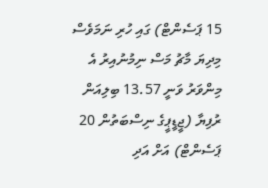15 ޕަސެންޓް) ގައި ހުރި ނަމަވެސް މިދިޔަ މާޗު މަސް ނިމުނުއިރު އެ މިންވަރު ވަނީ 13.57 ބިލިއަން ރުފިޔާ (ޖީޑީޕީގެ ނިސްބަތުން 20 ޕަސެންޓް) އަށް އަދި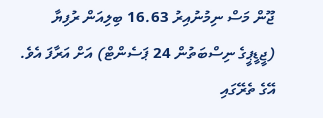ޖޫން މަސް ނިމުނުއިރު 16.63 ބިލިއަން ރުފިޔާ (ޖީޑީޕީގެ ނިސްބަތުން 24 ޕަސެންޓް) އަށް އަރާފަ އެވެ. އޭގެ ތެރޭގައި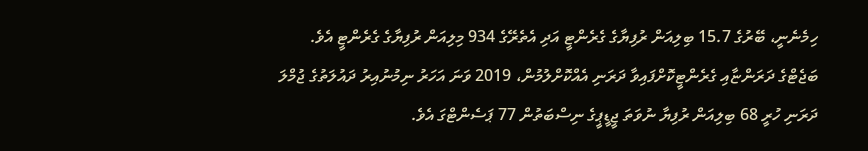ހިމެނެނީ، ބޭރުގެ 15.7 ބިލިއަން ރުފިޔާގެ ގެރެންޓީ އަދި އެތެރޭގެ 934 މިލިއަން ރުފިޔާގެ ގެރެންޓީ އެވެ.
ބަޖެޓްގެ ދަރަންޏާއި ގެރެންޓީކޮށްފައިވާ ދަރަނި އެއްކޮށްލުމުން، 2019 ވަނަ އަހަރު ނިމުނުއިރު ދައުލަތުގެ ޖުމްލަ ދަރަނި ހުރީ 68 ބިލިއަން ރުފިޔާ ނުވަތަ ޖީޑީޕީގެ ނިސްބަތުން 77 ޕަސެންޓްގަ އެވެ.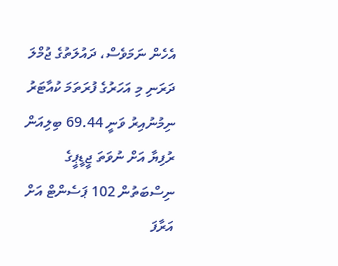އެހެން ނަމަވެސް، ދައުލަތުގެ ޖުމްލަ ދަރަނި މި އަހަރުގެ ފުރަތަމަ ކުއާޓަރު ނިމުނުއިރު ވަނީ 69.44 ބިލިއަން ރުފިޔާ އަށް ނުވަތަ ޖީޑީޕީގެ ނިސްބަތުން 102 ޕަސެންޓް އަށް އަރާފަ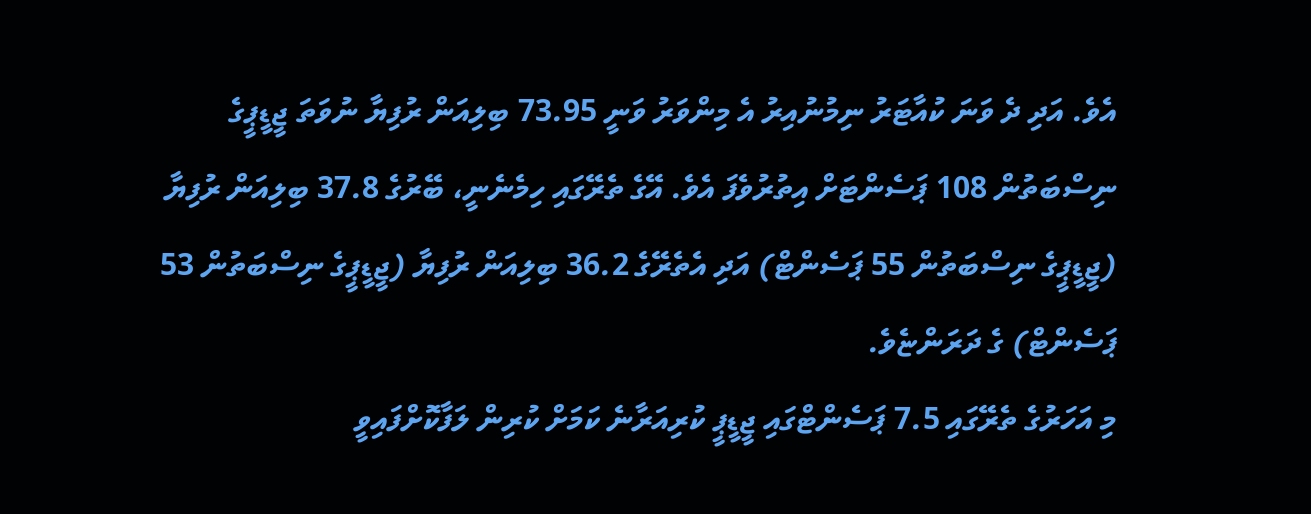އެވެ. އަދި ދެ ވަނަ ކުއާޓަރު ނިމުނުއިރު އެ މިންވަރު ވަނީ 73.95 ބިލިއަން ރުފިޔާ ނުވަތަ ޖީޑީޕީގެ ނިސްބަތުން 108 ޕަސެންޓަށް އިތުރުވެފަ އެވެ. އޭގެ ތެރޭގައި ހިމެނެނީ، ބޭރުގެ 37.8 ބިލިއަން ރުފިޔާ (ޖީޑީޕީގެ ނިސްބަތުން 55 ޕަސެންޓް) އަދި އެތެރޭގެ 36.2 ބިލިއަން ރުފިޔާ (ޖީޑީޕީގެ ނިސްބަތުން 53 ޕަސެންޓް) ގެ ދަރަންޏެވެ.
މި އަހަރުގެ ތެރޭގައި 7.5 ޕަސެންޓްގައި ޖީޑީޕީ ކުރިއަރާނެ ކަމަށް ކުރިން ލަފާކޮށްފައިވީ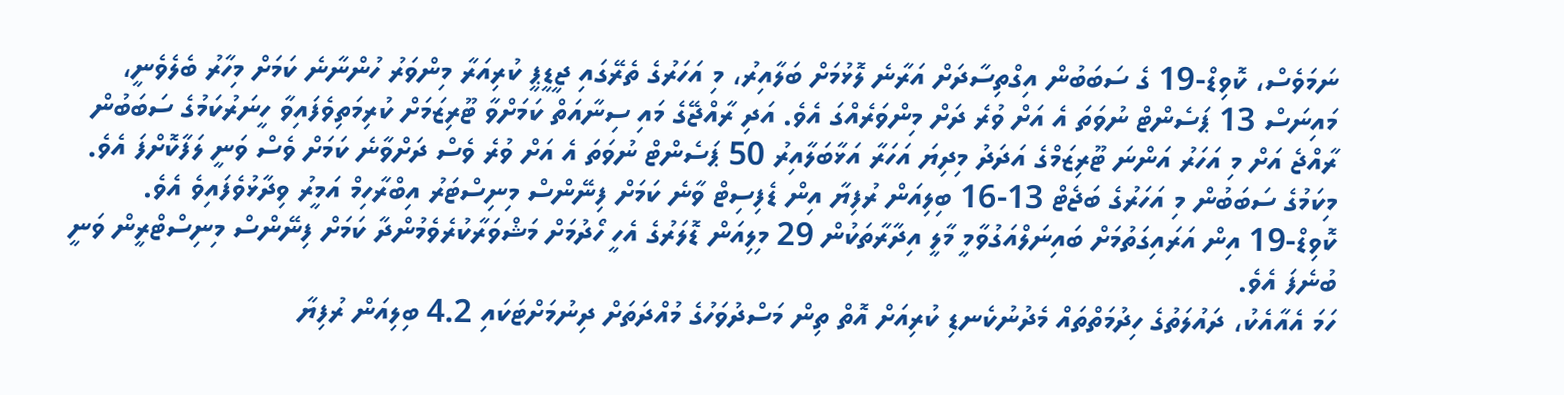ނަމަވެސް، ކޮވިޑް-19 ގެ ސަބަބުން އިގްތިސާދަށް އަރާނެ ލޮޅުމަށް ބަލާއިރު، މި އަހަރުގެ ތެރޭގައި ޖީޑީޕީ ކުރިއަރާ މިންވަރު ހުންނާނެ ކަމަށް މިހާރު ބެލެވެނީ، މައިނަސް 13 ޕަސެންޓް ނުވަތަ އެ އަށް ވުރެ ދަށް މިންވަރެއްގަ އެވެ. އަދި ރާއްޖޭގެ މައި ސިނާއަތް ކަމަށްވާ ޓޫރިޒަމަށް ކުރިމަތިވެފައިވާ ހީނަރުކަމުގެ ސަބަބުން ރާއްޖެ އަށް މި އަހަރު އަންނަ ޓޫރިޒަމްގެ އަދަދު މިދިޔަ އަހަރާ އަޅާބަލާއިރު 50 ޕަސެންޓް ނުވަތަ އެ އަށް ވުރެ ވެސް ދަށްވާނެ ކަމަށް ވެސް ވަނީ ލަފާކޮށްފަ އެވެ.
މިކަމުގެ ސަބަބުން މި އަހަރުގެ ބަޖެޓް 13-16 ބިލިއަން ރުފިޔާ އިން ޑެފިސިޓް ވާނެ ކަމަށް ފިނޭންސް މިނިސްޓަރު އިބްރާހިމް އަމީރު ވިދާޅުވެފައިވެ އެވެ.
ކޮވިޑް-19 އިން އަރައިގަތުމަށް ބައިނަލްއަގުވާމީ މާލީ އިދާރާތަކުން 29 މިލިއަން ޑޮލަރުގެ އެހީ ހޯދުމަށް މަޝްވަރާކުރެވެމުންދާ ކަމަށް ފިނޭންސް މިނިސްޓްރީން ވަނީ ބުނެފަ އެވެ.
ހަމަ އެއާއެކު، ދައުލަތުގެ ހިދުމަތްތައް މެދުނުކެނޑި ކުރިއަށް އޮތް ތިން މަސްދުވަހުގެ މުއްދަތަށް ދިނުމަށްޓަކައި 4.2 ބިލިއަން ރުފިޔާ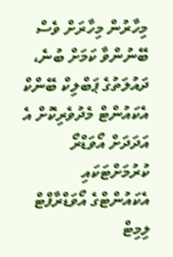މިހާރުން މިހާރަށް ވެސް ބޭނުންވާ ކަމަށް ބުނެ، ދައުލަތުގެ ޕަބްލިކް ބޭންކް އެކައުންޓް މެދުވެރިކޮށް އެ އަދަދަށް އޯވަޑްރޯ ކުރުމަށްޓަކައި އެކައުންޓްގެ އޯވަޑްރާފްޓް ލިމިޓް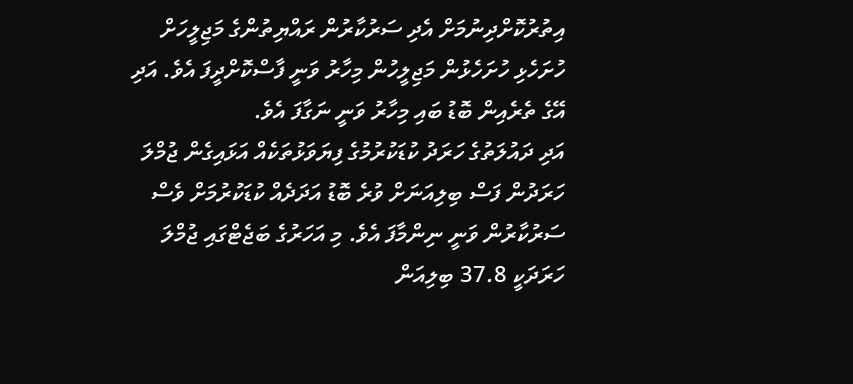އިތުރުކޮށްދިނުމަށް އެދި ސަރުކާރުން ރައްޔިތުންގެ މަޖިލީހަށް ހުށަހެޅި ހުށަހެޅުން މަޖިލީހުން މިހާރު ވަނީ ފާސްކޮށްދީފަ އެވެ. އަދި އޭގެ ތެރެއިން ބޮޑު ބައި މިހާރު ވަނީ ނަގާފަ އެވެ.
އަދި ދައުލަތުގެ ހަރަދު ކުޑަކުރުމުގެ ފިޔަވަޅުތަކެއް އަޅައިގެން ޖުމްލަ ހަރަދުން ފަސް ބިލިއަނަށް ވުރެ ބޮޑު އަދަދެއް ކުޑަކުރުމަށް ވެސް ސަރުކާރުން ވަނީ ނިންމާފަ އެވެ. މި އަހަރުގެ ބަޖެޓްގައި ޖުމްލަ ހަރަދަކީ 37.8 ބިލިއަން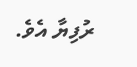ރުފިޔާ އެވެ.